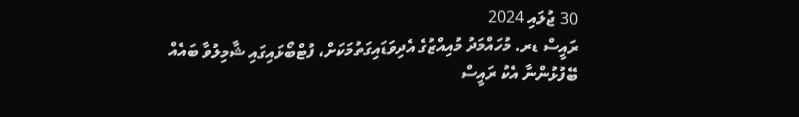30 ޖުލައި 2024
ރައީސް ޑރ. މުހައްމަދު މުއިއްޒުގެ އެދިވަޑައިގަތުމަކަށް، ފުޓްބޯޅައިގައި ޝާމިލުވާ ބައެއް ބޭފުޅުންނާ އެކު ރައީސް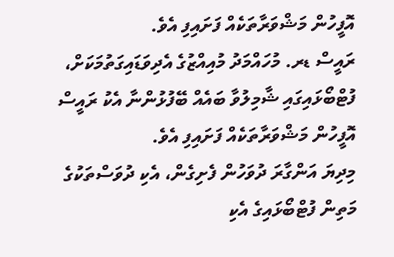އޮފީހުން މަޝްވަރާތަކެއް ފަށައިފި އެވެ.
ރައީސް ޑރ. މުހައްމަދު މުއިއްޒުގެ އެދިވަޑައިގަތުމަކަށް، ފުޓްބޯޅައިގައި ޝާމިލުވާ ބައެއް ބޭފުޅުންނާ އެކު ރައީސް އޮފީހުން މަޝްވަރާތަކެއް ފަށައިފި އެވެ.
މިދިޔަ އަންގާރަ ދުވަހުން ފެށިގެން، އެކި ދުވަސްތަކުގެ މަތިން ފުޓްބޯޅައިގެ އެކި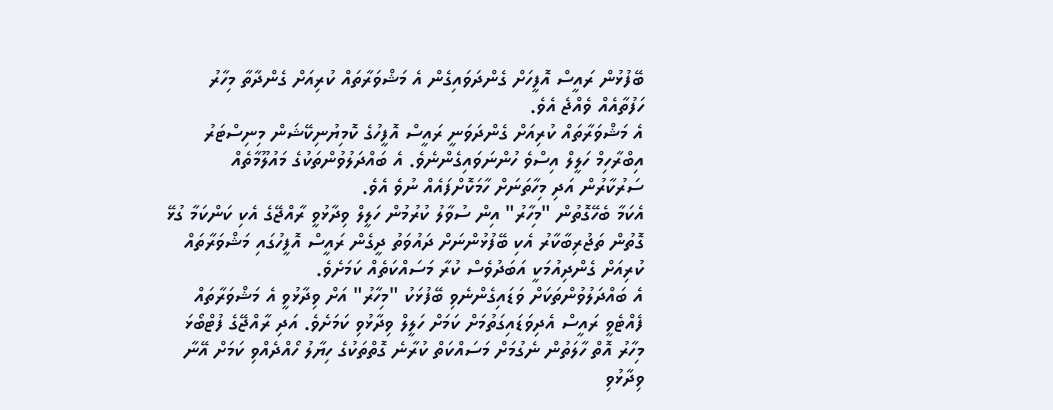ބޭފުޅުން ރައީސް އޮފީހަށް ގެންދަވައިގެން އެ މަޝްވަރާތައް ކުރިއަށް ގެންދާތާ މިހާރު ހަފުތާއެއް ވެއްޖެ އެވެ.
އެ މަޝްވަރާތައް ކުރިއަށް ގެންދަވަނީ ރައީސް އޮފީހުގެ ކޮމިޔުނިކޭޝަން މިނިސްޓަރު އިބްރާހިމް ހަލީލް އިސްވެ ހުންނަވައިގެންނެވެ. އެ ބައްދަލުވުންތަކުގެ މައުލޫމާތެއް ސަރުކާރުން އަދި މިހާތަނަށް ހާމަކޮށްފައެއް ނުވެ އެވެ.
އެކަމާ ބެހޭގޮތުން "މިހާރު" އިން ސުވާލު ކުރުމުން ހަލީލް ވިދާޅުވީ ރާއްޖޭގެ އެކި ކަންކަމާ ގުޅޭ ގޮތުން ތަޖުރިބާކާރު އެކި ބޭފުޅުންނަށް ދައުވަތު ދީގެން ރައީސް އޮފީހުގައި މަޝްވަރާތައް ކުރިއަށް ގެންދިއުމަކީ އަބަދުވެސް ކުރާ މަސައްކަތެއް ކަމަށެވެ.
އެ ބައްދަލުވުންތަކަށް ވަޑައިގެންނެވި ބޭފުޅަކު "މިހާރު" އަށް ވިދާޅުވީ އެ މަޝްވަރާތައް ފެއްޓެވީ ރައީސް އެދިވަޑައިގަތުމަށް ކަމަށް ހަލީލް ވިދާޅުވި ކަމަށެވެ. އަދި ރާއްޖޭގެ ފުޓްބޯޅަ މިހާރު އޮތް ހާލަތުން ނެގުމަށް މަސައްކަތް ކުރާނެ ގޮތްތަކުގެ ހިޔާލު ހޯއްދެއްވި ކަމަށް އޭނާ ވިދާޅުވި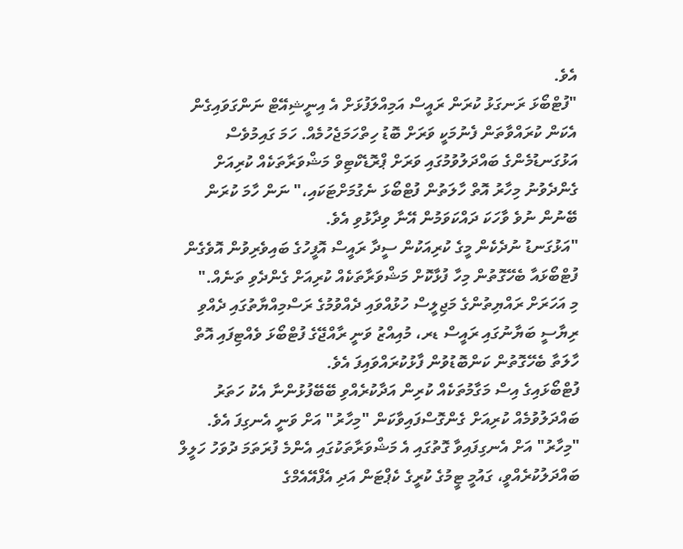އެވެ.
"ފުޓްބޯޅަ ރަނގަޅު ކުރަން ރައީސް އަމިއްލަފުޅަށް އެ އިނީޝިއޭޓް ނަންގަވައިގެން އެކަން ކުރައްވާތަން ފެނުމަކީ ވަރަށް ބޮޑު ހިތްހަމަޖެހުމެއް. ހަމަ ގައިމުވެސް އަޅުގަނޑުމެންގެ ބައްދަލުވުމުގައި ވަރަށް ޕްރޮޑެކްޓިވް މަޝްވަރާތަކެއް ކުރިއަށް ގެންދެވުނު މިހާރު އޮތް ހާލަތުން ފުޓްބޯޅަ ނެގުމަށްޓަކައި،" ނަން ހާމަ ކުރަން ބޭނުން ނުވެ ވާހަކަ ދައްކަވަމުން އޭނާ ވިދާޅުވި އެވެ.
"އަޅުގަނޑު ނުދެކެން މީގެ ކުރިއަކުން ސީދާ ރައީސް އޮފީހުގެ ބައިވެރިވުން އޮވެގެން ފުޓްބޯޅައާ ބެހޭގޮތުން މިހާ ފުޅާކޮށް މަޝްވަރާތަކެއް ކުރިއަށް ގެންދެވި ތަނެއް."
މި އަހަރަށް ރައްޔިތުންގެ މަޖިލީސް ހުޅުއްވައި ދެއްވުމުގެ ރަސްމިއްޔާތުގައި ދެއްވި ރިޔާސީ ބަޔާނުގައި ރައީސް ޑރ، މުއިއްޒު ވަނީ ރާއްޖޭގެ ފުޓްބޯޅަ ވެއްޓިފައި އޮތް ހާލަތާ ބެހޭގޮތުން ކަންބޮޑުވުން ފާޅުކުރައްވައިފަ އެވެ.
ފުޓްބޯޅައިގެ އިސް މަގާމުތަކެއް ކުރިން އަދާކުރެއްވި ބޭބޭފުޅުންނާ އެކު ހަތަރު ބައްދަލުވުމެއް ކުރިއަށް ގެންގޮސްފައިވާކަން "މިހާރު" އަށް ވަނީ އެނގިފަ އެވެ.
"މިހާރު" އަށް އެނގިފައިވާ ގޮތުގައި އެ މަޝްވަރާތަކުގައި އެންމެ ފުރަތަމަ ދުވަހު ހަލީލް ބައްދަލުކުރެއްވީ، ގައުމީ ޓީމުގެ ކުރީގެ ކެޕްޓަން އަދި އެފްއޭއެމްގެ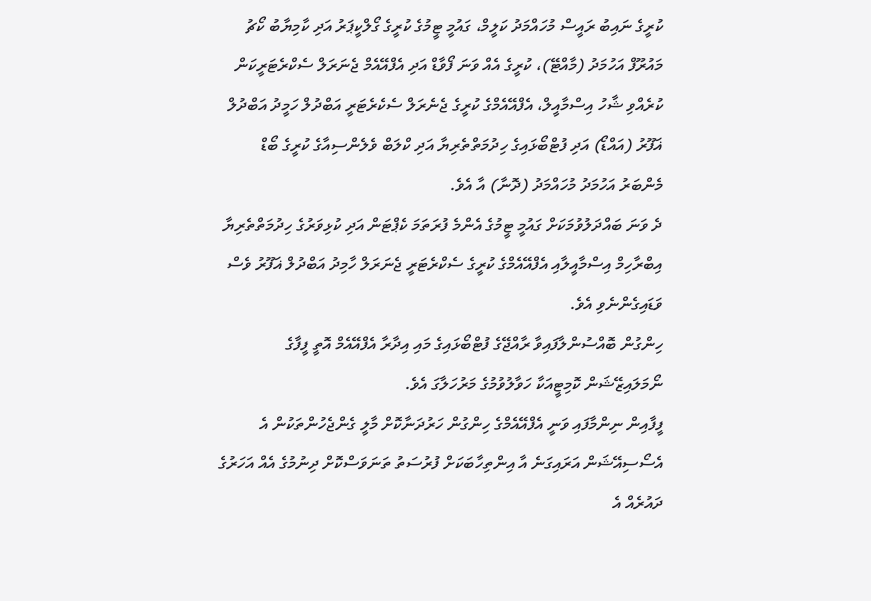ކުރީގެ ނައިބު ރައީސް މުހައްމަދު ކަލީމް، ގައުމީ ޓީމުގެ ކުރީގެ ގޯލްކީޕަރު އަދި ކާމިޔާބު ކޯޗު މައުރޫފް އަހުމަދު (މާއްޓޭ)، ކުރީގެ އެއް ވަނަ ފޯވާޑް އަދި އެފްއޭއެމް ޖެނަރަލް ސެކްރެޓަރީކަން ކުރެއްވި ޝާހު އިސްމާއީލް، އެފްއޭއެމްގެ ކުރީގެ ޖެނެރަލް ސެކެރެޓަރީ އަބްދުލް ހަމީދު އަބްދުލް ޣަފޫރު (އައްޑޯ) އަދި ފުޓްބޯޅައިގެ ހިދުމަތްތެރިޔާ އަދި ކްލަބް ވެލެންސިއާގެ ކުރީގެ ބޯޑް މެންބަރު އަހުމަދު މުހައްމަދު (ދޮނާ) އާ އެވެ.
ދެ ވަނަ ބައްދަލުވުމަކަށް ގައުމީ ޓީމުގެ އެންމެ ފުރަތަމަ ކެޕްޓަން އަދި ކުޅިވަރުގެ ހިދުމަތްތެރިޔާ އިބްރާހިމް އިސްމާއީލާއި އެފްއޭއެމްގެ ކުރީގެ ސެކްރެޓަރީ ޖެނަރަލް ހާމިދު އަބްދުލް ޣަފޫރު ވެސް ވަޑައިގެންނެވި އެވެ.
ހިންގުން ބޮއްސުންލާފައިވާ ރާއްޖޭގެ ފުޓްބޯޅައިގެ މައި އިދާރާ އެފްއޭއެމް އޮތީ ފީފާގެ ނޯމަލައިޒޭޝަން ކޮމިޓީއަކާ ހަވާލުވުމުގެ މަރުހަލާގަ އެވެ.
ފީފާއިން ނިންމާފައި ވަނީ އެފްއޭއެމްގެ ހިންގުން ހަރުދަނާކޮށް މާލީ ގެންޖެހުންތަކުން އެ އެސޯސިއޭޝަން އަރައިގަނެ އާ އިންތިހާބަކަށް ފުރުސަތު ތަނަވަސްކޮށް ދިނުމުގެ އެއް އަހަރުގެ ދައުރެއް އެ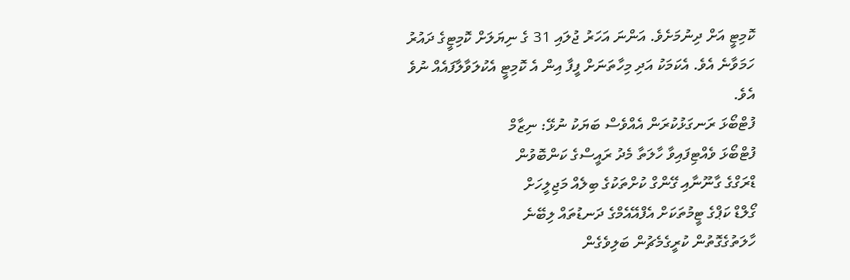ކޮމިޓީ އަށް ދިނުމަށެވެ. އަންނަ އަހަރު ޖުލައި 31 ގެ ނިޔަލަށް ކޮމިޓީގެ ދައުރު ހަމަވާނެ އެވެ. އެކަމަކު އަދި މިހާތަނަށް ފީފާ އިން އެ ކޮމިޓީ އެކުލަވާލާފައެއް ނުވެ އެވެ.
ފުޓްބޯޅަ ރަނގަޅުކުރަން އެއްވެސް ބަޔަކު ނުޅޭ: ނިޒާމް
ފުޓްބޯޅަ ވެއްޓިފައިވާ ހާލަތާ މެދު ރައީސްގެ ކަންބޮވުން
ޑްރަގްގެ ގާނޫނާއި ގޭންގް ކުށްތަކުގެ ބިލެއް މަޖިލީހަށް
ގޯލްޑް ކަޕްގެ ޓީމުތަކަށް އެފްއޭއެމްގެ ދަނޑުތައް ލިބޭނެ
ހާލަތުގެގޮތުން ކުރީގެމެޗުން ބަލިވެގެން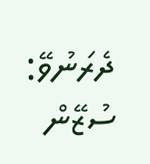ދެރަނުވޭ: ސުޒޭން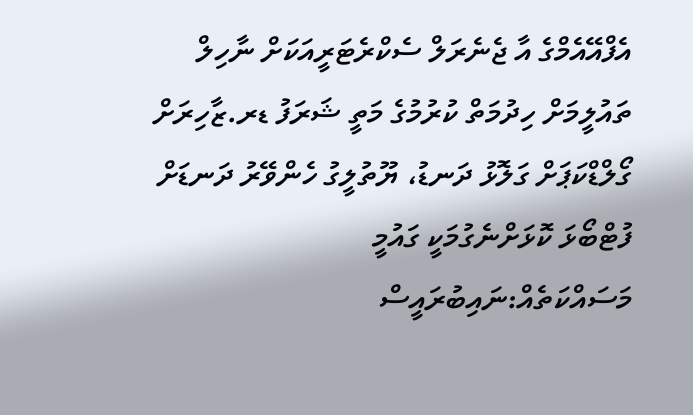އެފްއޭއެމްގެ އާ ޖެނެރަލް ސެކްރެޓަރީއަކަށް ނާހިލް
ތައުލީމަށް ހިދުމަތް ކުރުމުގެ މަތީ ޝަރަފު ޑރ.ޒާހިރަށް
ގޯލްޑްކަޕަށް ގަލޮޅު ދަނޑު، ޔޫތުލީގު ހެންވޭރު ދަނޑަށް
ފުޓްބޯޅަ ކޮޅަށްނެގުމަކީ ގައުމީ މަސައްކަތެއް:ނައިބުރައީސް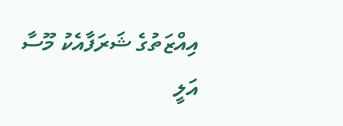އިއްޒަތުގެ ޝަރަފާއެކު މޫސާ އަލީ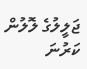ޖަލީލުގެ ލޮލުން ކަރުނަ